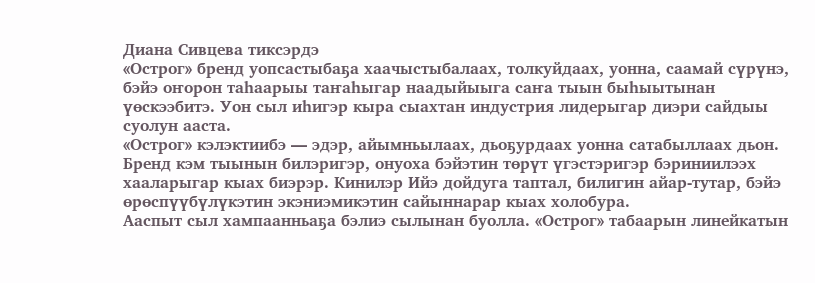Диана Сивцева тиксэрдэ
«Острог» бренд уопсастыбаҕа хаачыстыбалаах, толкуйдаах, уонна, саамай сүрүнэ, бэйэ оҥорон таһаарыы таҥаһыгар наадыйыыга саҥа тыын быһыытынан үөскээбитэ. Уон сыл иһигэр кыра сыахтан индустрия лидерыгар диэри сайдыы суолун ааста.
«Острог» кэлэктиибэ — эдэр, айымньылаах, дьоҕурдаах уонна сатабыллаах дьон. Бренд кэм тыынын билэригэр, онуоха бэйэтин төрүт үгэстэригэр бэриниилээх хааларыгар кыах биэрэр. Кинилэр Ийэ дойдуга таптал, билигин айар-тутар, бэйэ өрөспүүбүлүкэтин экэниэмикэтин сайыннарар кыах холобура.
Ааспыт сыл хампаанньаҕа бэлиэ сылынан буолла. «Острог» табаарын линейкатын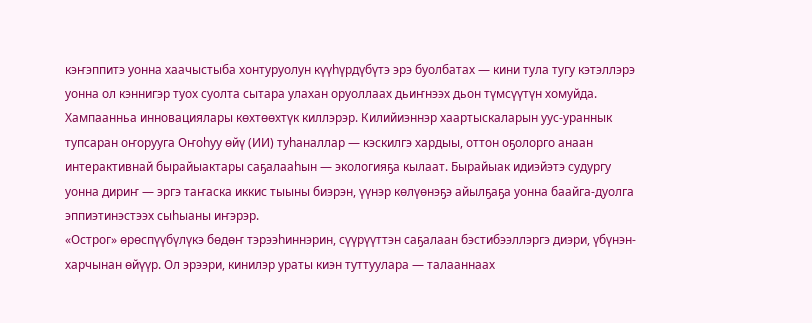кэҥэппитэ уонна хаачыстыба хонтуруолун күүһүрдүбүтэ эрэ буолбатах — кини тула тугу кэтэллэрэ уонна ол кэннигэр туох суолта сытара улахан оруоллаах дьиҥнээх дьон түмсүүтүн хомуйда. Хампаанньа инновациялары көхтөөхтүк киллэрэр. Килийиэннэр хаартыскаларын уус-ураннык тупсаран оҥорууга Оҥоһуу өйү (ИИ) туһаналлар — кэскилгэ хардыы, оттон оҕолорго анаан интерактивнай бырайыактары саҕалааһын — экологияҕа кылаат. Бырайыак идиэйэтэ судургу уонна дириҥ — эргэ таҥаска иккис тыыны биэрэн, үүнэр көлүөнэҕэ айылҕаҕа уонна баайга-дуолга эппиэтинэстээх сыһыаны иҥэрэр.
«Острог» өрөспүүбүлүкэ бөдөҥ тэрээһиннэрин, сүүрүүттэн саҕалаан бэстибээллэргэ диэри, үбүнэн-харчынан өйүүр. Ол эрээри, кинилэр ураты киэн туттуулара — талааннаах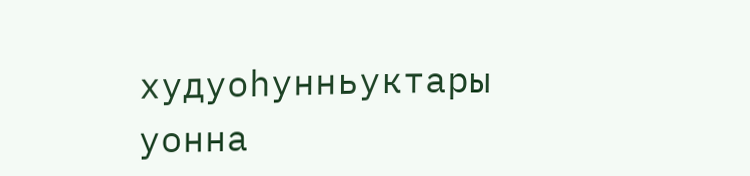худуоһунньуктары уонна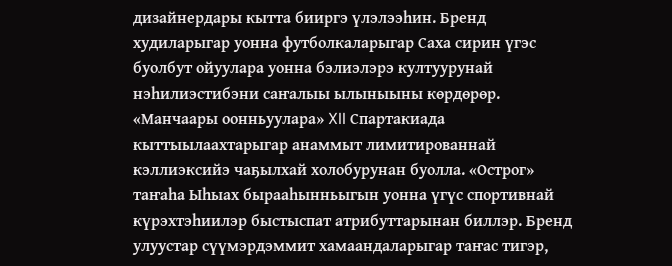дизайнердары кытта бииргэ үлэлээһин. Бренд худиларыгар уонна футболкаларыгар Саха сирин үгэс буолбут ойуулара уонна бэлиэлэрэ култуурунай нэһилиэстибэни саҥалыы ылыныыны көрдөрөр. «Манчаары оонньуулара» XII Спартакиада кыттыылаахтарыгар анаммыт лимитированнай кэллиэксийэ чаҕылхай холобурунан буолла. «Острог» таҥаһа Ыһыах бырааһынньыгын уонна үгүс спортивнай күрэхтэһиилэр быстыспат атрибуттарынан биллэр. Бренд улуустар сүүмэрдэммит хамаандаларыгар таҥас тигэр,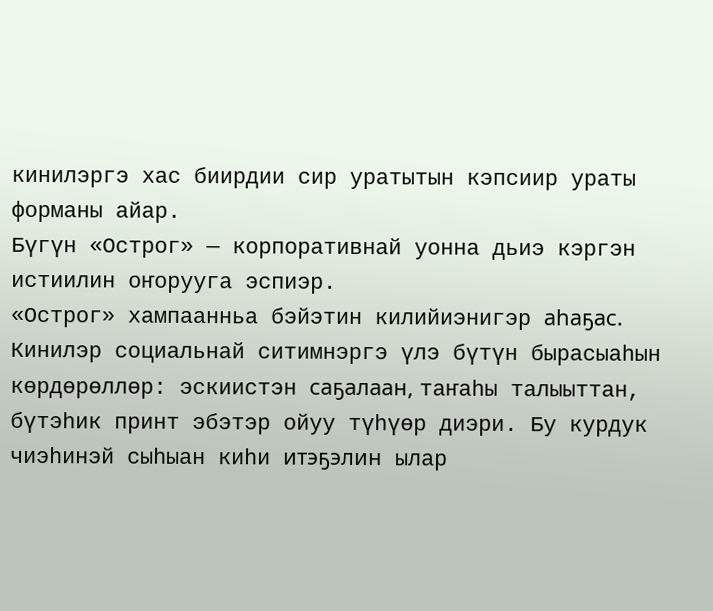кинилэргэ хас биирдии сир уратытын кэпсиир ураты форманы айар.
Бүгүн «Острог» — корпоративнай уонна дьиэ кэргэн истиилин оҥорууга эспиэр.
«Острог» хампаанньа бэйэтин килийиэнигэр аһаҕас. Кинилэр социальнай ситимнэргэ үлэ бүтүн бырасыаһын көрдөрөллөр: эскиистэн саҕалаан, таҥаһы талыыттан, бүтэһик принт эбэтэр ойуу түһүөр диэри. Бу курдук чиэһинэй сыһыан киһи итэҕэлин ылар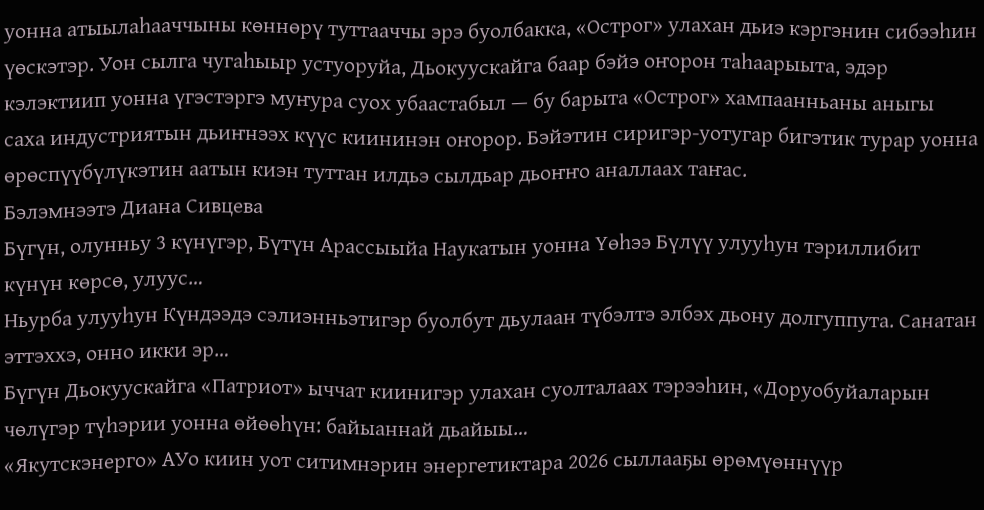уонна атыылаһааччыны көннөрү туттааччы эрэ буолбакка, «Острог» улахан дьиэ кэргэнин сибээһин үөскэтэр. Уон сылга чугаһыыр устуоруйа, Дьокуускайга баар бэйэ оҥорон таһаарыыта, эдэр кэлэктиип уонна үгэстэргэ муҥура суох убаастабыл — бу барыта «Острог» хампаанньаны аныгы саха индустриятын дьиҥнээх күүс киининэн оҥорор. Бэйэтин сиригэр-уотугар бигэтик турар уонна өрөспүүбүлүкэтин аатын киэн туттан илдьэ сылдьар дьоҥҥо аналлаах таҥас.
Бэлэмнээтэ Диана Сивцева
Бүгүн, олунньу 3 күнүгэр, Бүтүн Арассыыйа Наукатын уонна Үөһээ Бүлүү улууһун тэриллибит күнүн көрсө, улуус…
Ньурба улууһун Күндээдэ сэлиэнньэтигэр буолбут дьулаан түбэлтэ элбэх дьону долгуппута. Санатан эттэххэ, онно икки эр…
Бүгүн Дьокуускайга «Патриот» ыччат киинигэр улахан суолталаах тэрээһин, «Доруобуйаларын чөлүгэр түһэрии уонна өйөөһүн: байыаннай дьайыы…
«Якутскэнерго» АУо киин уот ситимнэрин энергетиктара 2026 сыллааҕы өрөмүөннүүр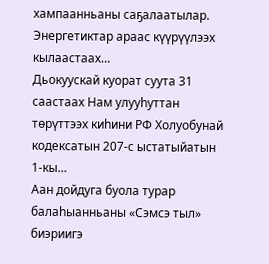хампаанньаны саҕалаатылар. Энергетиктар араас күүрүүлээх кылаастаах…
Дьокуускай куорат суута 31 саастаах Нам улууһуттан төрүттээх киһини РФ Холуобунай кодексатын 207-с ыстатыйатын 1-кы…
Аан дойдуга буола турар балаһыанньаны «Сэмсэ тыл» биэриигэ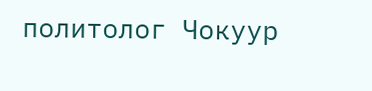политолог Чокуур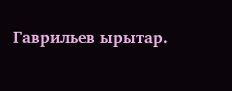Гаврильев ырытар.